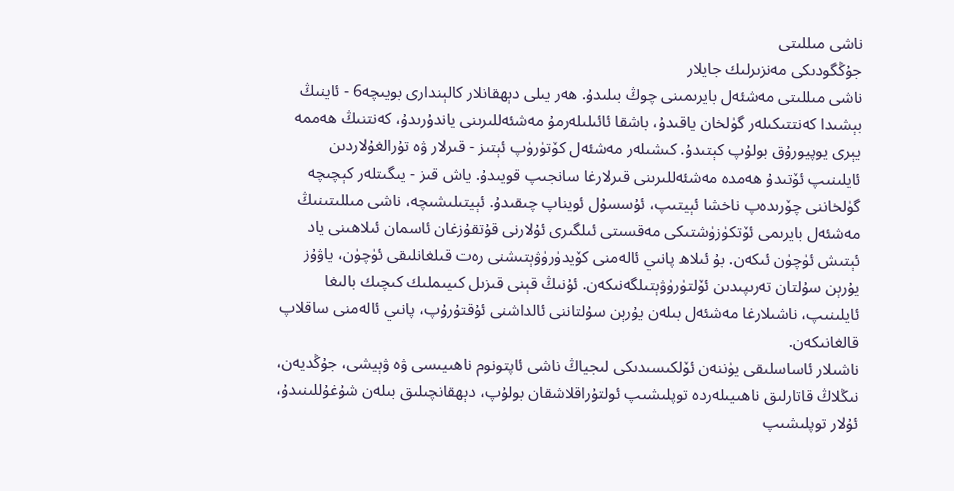ناشى مىللىتى
جۇڭگودىكى مەنزىرلىك جايلار
ناشى مىللىتى مەشئەل بايرىمىنى چوڭ بىلىدۇ. ھەر يىلى دېھقانلار كالېندارى بويىچە6 - ئاينىڭ بېشىدا كەنتتىكىلەر گۈلخان ياقىدۇ، باشقا ئائىلىلەرمۇ مەشئەللىرىنى ياندۇرىدۇ، كەنتنىڭ ھەممە يېرى يوپيورۇق بولۇپ كېتىدۇ. كىشىلەر مەشئەل كۆتۈرۈپ ئېتىز - قىرلار ۋە تۇرالغۇلاردىن ئايلىنىپ ئۆتىدۇ ھەمدە مەشئەللىرىنى قىرلارغا سانجىپ قويىدۇ. ياش قىز - يىگىتلەر كېچىچە گۈلخاننى چۆرىدەپ ناخشا ئېيتىپ، ئۇسسۇل ئويناپ چىقىدۇ. ئېيتىلىشىچە، ناشى مىللىتىنىڭ مەشئەل بايرىمى ئۆتكۈزۈشتىكى مەقسىتى ئىلگىرى ئۇلارنى قۇتقۇزغان ئاسمان ئىلاھىنى ياد ئېتىش ئۈچۈن ئىكەن. بۇ ئىلاھ پانىي ئالەمنى كۆيدۈرۈۋېتىشنى رەت قىلغانلىقى ئۈچۈن، ياۋۇز يۇرېن سۇلتان تەرىپىدىن ئۆلتۈرۈۋېتىلگەنىكەن. ئۇنىڭ قېنى قىزىل كىيىملىك كىچىك بالىغا ئايلىنىپ، ناشىلارغا مەشئەل بىلەن يۇرېن سۇلتاننى ئالداشنى ئۇقتۇرۇپ، پانىي ئالەمنى ساقلاپ قالغانىكەن.
ناشىلار ئاساسلىقى يۈننەن ئۆلكىسىدىكى لىجياڭ ناشى ئاپتونوم ناھىيىسى ۋە ۋېيشى، جۇڭديەن، نىڭلاڭ قاتارلىق ناھىيىلەردە توپلىشىپ ئولتۇراقلاشقان بولۇپ، دېھقانچىلىق بىلەن شۇغۇللىنىدۇ، ئۇلار توپلىشىپ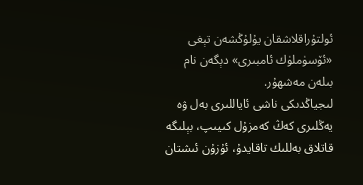ئولتۇراقلاشقان يۇلۇڭشەن تېغى «ئۆسۈملۈك ئامبىرى» دېگەن نام بىلەن مەشھۇر.
لىجياڭدىكى ناشى ئاياللىرى بەل ۋە يەڭلىرى كەڭ كەمزۇل كىيىپ، بېلىگە قاتلاق بەللىك تاقايدۇ، ئۇزۇن ئىشتان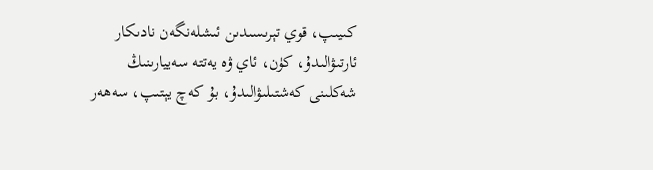كىيىپ، قوي تېرىسىدىن ئىشلەنگەن نادىكار ئارتىۋالىدۇ، كۈن، ئاي ۋە يەتتە سەييارىنىڭ شەكلىنى كەشتىلىۋالىدۇ، بۇ كەچ يېتىپ، سەھەر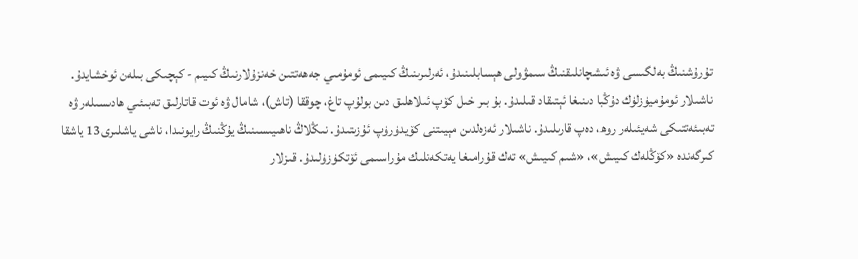تۇرۇشنىڭ بەلگىسى ۋە ئىشچانلىقنىڭ سىمۋولى ھېسابلىنىدۇ، ئەرلىرىنىڭ كىيىمى ئومۇمىي جەھەتتىن خەنزۇلارنىڭ كىيىم - كېچىكى بىلەن ئوخشايدۇ.
ناشىلار ئومۇميۈزلۈك دۇڭبا دىنىغا ئېتىقاد قىلىدۇ. بۇ بىر خىل كۆپ ئىلاھلىق دىن بولۇپ تاغ، چوققا (تاش)، شامال ۋە ئوت قاتارلىق تەبىئىي ھادىسىلەر ۋە تەبىئەتتىكى شەيئىلەر روھ، دەپ قارىلىدۇ. ناشىلار ئەزەلدىن مېيىتنى كۆيدۈرۈپ ئۇزىتىدۇ. نىڭلاڭ ناھىيىسىنىڭ يۇڭنىڭ رايونىدا، ناشى ياشلىرى13 ياشقا كىرگەندە «كۆڭلەك كىيىش»، «شىم كىيىش» تەك قۇرامىغا يەتكەنلىك مۇراسىمى ئۆتكۈزۈلىدۇ. قىزلار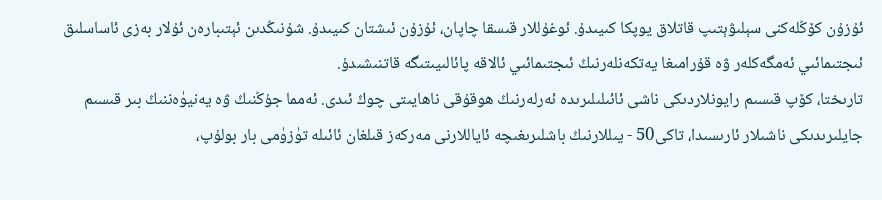ئۇزۇن كۆڭلەكنى سېلىۋېتىپ قاتلاق يوپكا كىيىدۇ. ئوغۇللار قىسقا چاپان، ئۇزۇن ئىشتان كىيىدۇ. شۇنىڭدىن ئېتىبارەن ئۇلار بەزى ئاساسلىق ئىجتىمائىي ئەمگەكلەر ۋە قۇرامىغا يەتكەنلەرنىڭ ئىجتىمائىي ئالاقە پائالىيىتىگە قاتنىشىدۇ.
تارىختا، كۆپ قىسىم رايونلاردىكى ناشى ئائىلىلىرىدە ئەرلەرنىڭ ھوقۇقى ناھايىتى چوڭ ئىدى. ئەمما جۇڭنىڭ ۋە يەنيۈەننىڭ بىر قىسىم جايلىرىدىكى ناشىلار ئارىسىدا، تاكى50 - يىللارنىڭ باشلىرىغىچە ئاياللارنى مەركەز قىلغان ئائىلە تۈزۈمى بار بولۇپ،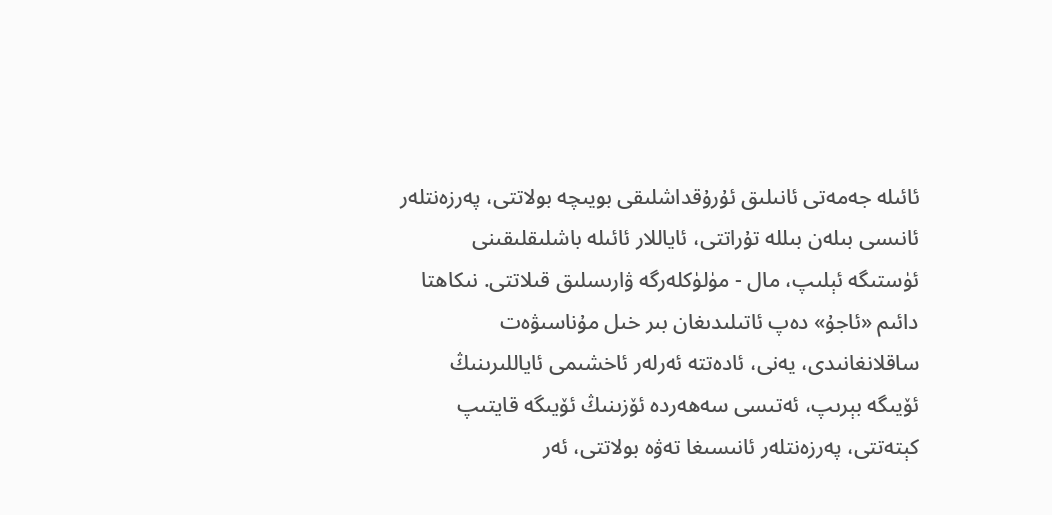ئائىلە جەمەتى ئانىلىق ئۇرۇقداشلىقى بويىچە بولاتتى، پەرزەنتلەر ئانىسى بىلەن بىللە تۇراتتى، ئاياللار ئائىلە باشلىقلىقىنى ئۈستىگە ئېلىپ، مال - مۈلۈكلەرگە ۋارىسلىق قىلاتتى. نىكاھتا دائىم «ئاجۇ» دەپ ئاتىلىدىغان بىر خىل مۇناسىۋەت ساقلانغانىدى، يەنى، ئادەتتە ئەرلەر ئاخشىمى ئاياللىرىنىڭ ئۆيىگە بېرىپ، ئەتىسى سەھەردە ئۆزىنىڭ ئۆيىگە قايتىپ كېتەتتى، پەرزەنتلەر ئانىسىغا تەۋە بولاتتى، ئەر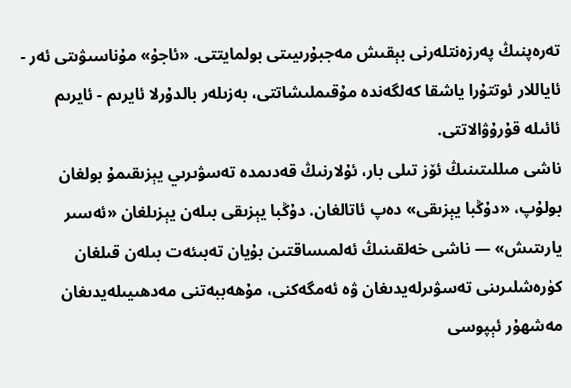تەرەپنىڭ پەرزەنتلەرنى بېقىش مەجبۇرىيىتى بولمايتتى. «ئاجۇ» مۇناسىۋىتى ئەر - ئاياللار ئوتتۇرا ياشقا كەلگەندە مۇقىملىشاتتى، بەزىلەر بالدۇرلا ئايرىم - ئايرىم ئائىلە قۇرۇۋالاتتى.
ناشى مىللىتىنىڭ ئۆز تىلى بار، ئۇلارنىڭ قەدىمدە تەسۋىرىي يېزىقىمۇ بولغان بولۇپ، «دۇڭبا يېزىقى» دەپ ئاتالغان. دۇڭبا يېزىقى بىلەن يېزىلغان «ئەسىر يارىتىش» — ناشى خەلقىنىڭ ئەلمىساقتىن بۇيان تەبىئەت بىلەن قىلغان كۈرەشلىرىنى تەسۋىرلەيدىغان ۋە ئەمگەكنى، مۇھەببەتنى مەدھىيىلەيدىغان مەشھۇر ئېپوسى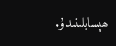ھېسابلىنىدۇ.